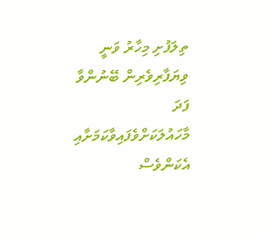ތިލަފުށި މިހާރު ވަނީ ވިޔަފާރިވެރިން ބޭނުންވާ ފަދަ މާހައުލަކަށްވެފައިވާކަމަށާއި އެކަންވެސް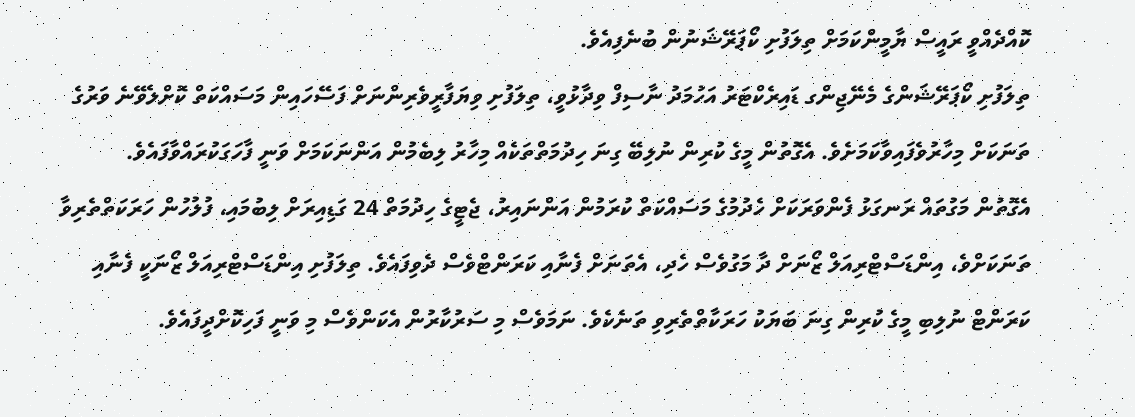ކޮއްދެއްވީ ރައީސް ޔާމީންކަމަށް ތިލަފުށި ކޯޕަރޭޝަނުން ބުނެފިއެވެ.
ތިލަފުށި ކޯޕަރޭޝަންގެ މެނޭޖިންގ ޑައިރެކްޓަރު އަހުމަދު ނާސިފް ވިދާޅުވީ، ތިލަފުށި ވިޔަފާރީވެރިންނަށް ފަސޭހައިން މަސައްކަތް ކޮށްލެވޭނެ ވަރުގެ ތަނަކަށް މިހާރުވެފައިވާކަމަށެވެ. އެގޮތުން މީގެ ކުރިން ނުލިބޭ ގިނަ ހިދުމަތްތަކެއް މިހާރު ލިބެމުން އަންނަކަމަށް ވަނީ ފާހަގަކުރައްވާފައެވެ.
އެގޮތުން މަގުތައް ރަނގަޅު ފެންވަރަކަށް ހެދުމުގެ މަސައްކަތް ކުރަމުން އަންނައިރު، ޖެޓީގެ ހިދުމަތް 24 ގަޑިއިރަށް ލިބުމައި، ފުލުހުން ހަރަކަތްތެރިވާ ތަނަކަށްވެ، އިންޑަސްޓްރިއަލް ޒޯނަށް ދާ މަގުވެސް ހެދި، އެތަނަށް ފެނާއި ކަރަންޓްވެސް ދެވިފައެވެ. ތިލަފުށި އިންޑަސްޓްރިއަލް ޒޯނަކީ ފެނާއި ކަރަންޓް ނުލިބި މީގެ ކުރިން ގިނަ ބަޔަކު ހަރަކާތްތެރިވި ތަނެކެވެ. ނަމަވެސް މި ސަރުކާރުން އެކަންވެސް މި ވަނީ ފަހިކޮށްދީފައެވެ.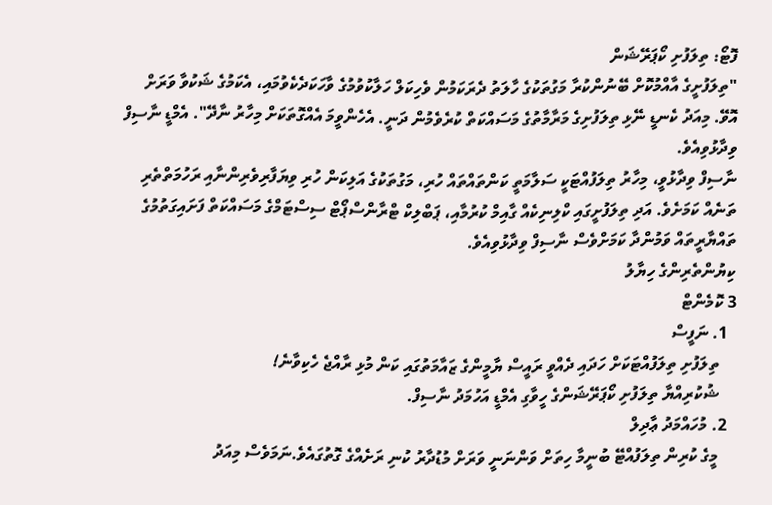ފޮޓޯ: ތިލަފުށި ކޯޕަރޭޝަން
"ތިލަފުށީގެ އާއްމުކޮށް ބޭނުންކުރާ މަގުތަކުގެ ހާލަތު ދެރަކަމުން ވެހިކަލް ހަލާކުވުމުގެ ވާހަކަދެކެވުމައި، އެކަމުގެ ޝަކުވާ ވަރަށް އޮވޭ. މިއަދު ކެނޑީ ނޭޅި ތިލަފުށިގެ މަރާމާތުގެ މަސައްކަތް ކުރެވެމުން ދަނީ. އެހެންވީމަ އެއްގޮތަކަށް މިހާރު ނާދޭ". އެމްޑީ ނާސިފް ވިދާޅުވިއެވެ.
ނާސިފް ވިދާޅުވީ، މިހާރު ތިލަފުއްޓަކީ ސަލާމަތީ ކަންތައްތައް ހުރި، މަގުތަކުގެ އަލިކަން ހުރި ވިޔަފާރިވެރިންނާއި ރަހުމަތްތެރި ތަނެއް ކަމަށެވެ. އަދި ތިލަފުށީގައި ކްލިނިކެއް ގާއިމް ކުރުމާއި، ޕަބްލިކް ޓްރާންސްޕޯޓް ސިސްޓަމްގެ މަސައްކަތް ފަށައިގަތުމުގެ ތައްޔާރީތައް ވަމުންދާ ކަމަށްވެސް ނާސިފް ވިދާޅުވިއެވެ.
ކިޔުންތެރިންގެ ހިޔާލު
3 ކޮމެންޓް
  1. ނަފީސް
    ތިލަފުށި ތިލަފުއްޓަކަށް ހަދައި ދެއްވީ ރައީސް ޔާމީންގެ ޒައާމަތުގައި ކަން މުޅި ރާއްޖެ ހެކިވާނެ!
    ޝުކުރިއްޔާ ތިލަފުށި ކޯޕަރޭޝަންގެ ހީވާގި އެމްޑީ އަހުމަދު ނާސިފް.
  2. މުހައްމަދު ޢާދިލް
    މީގެ ކުރިން ތިލަފުއްޓޭ ބުނީމާ ހިތަށް ވަންނަނީ ވަރަށް މުޑުދާރު ކުނި ރަށެއްގެ ގޮތުގައެވެ.ނަމަވެސް މިއަދު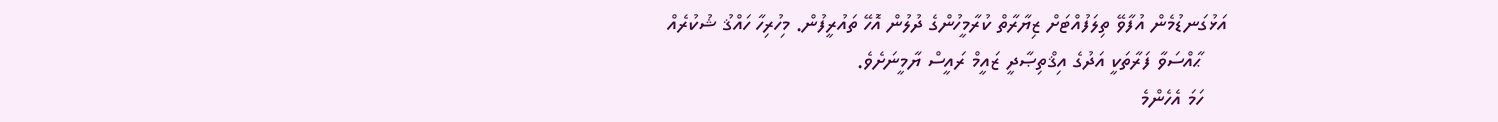އަޅުގަނޑުމެން އުފާވޭ ތިލަފުއްޓަށް ޒިޔާރާތް ކުރާމީހުންގެ ދުލުން އޮހޭ ތައުރީފުން. މިހުރިހާ ހައްޤު ޝުކުރެއް
    ޙާއްސަވާ ފަރާތަކީ އަދުގެ އިޤްތިޞާދީ ޒައީމް ރައީސް ޔާމީނަށެވެ.
    ހަމަ އެހެންމެ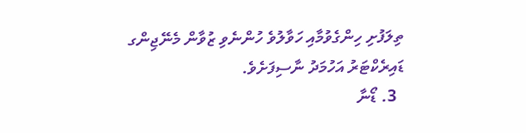ތިލަފުށި ހިންގެވުމާއި ހަވާލުވެ ހުންނެވި ޒުވާން މެނޭޖިންގ ޑައިރެކްޓަރު އަހުމަދު ނާސިފަށެވެ.
  3. ޑޯނާ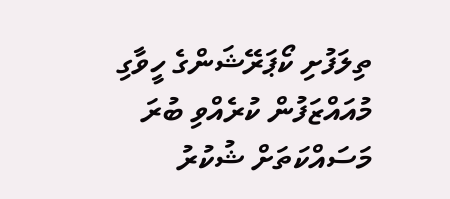ތިލަފުށި ކޯޕަރޭޝަންގެ ހީވާގި މުއައްޒަފުން ކުރެއްވި ބުރަ މަސައްކަތަށް ޝުކުރު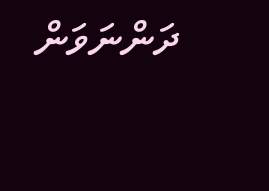ދަންނަވަން